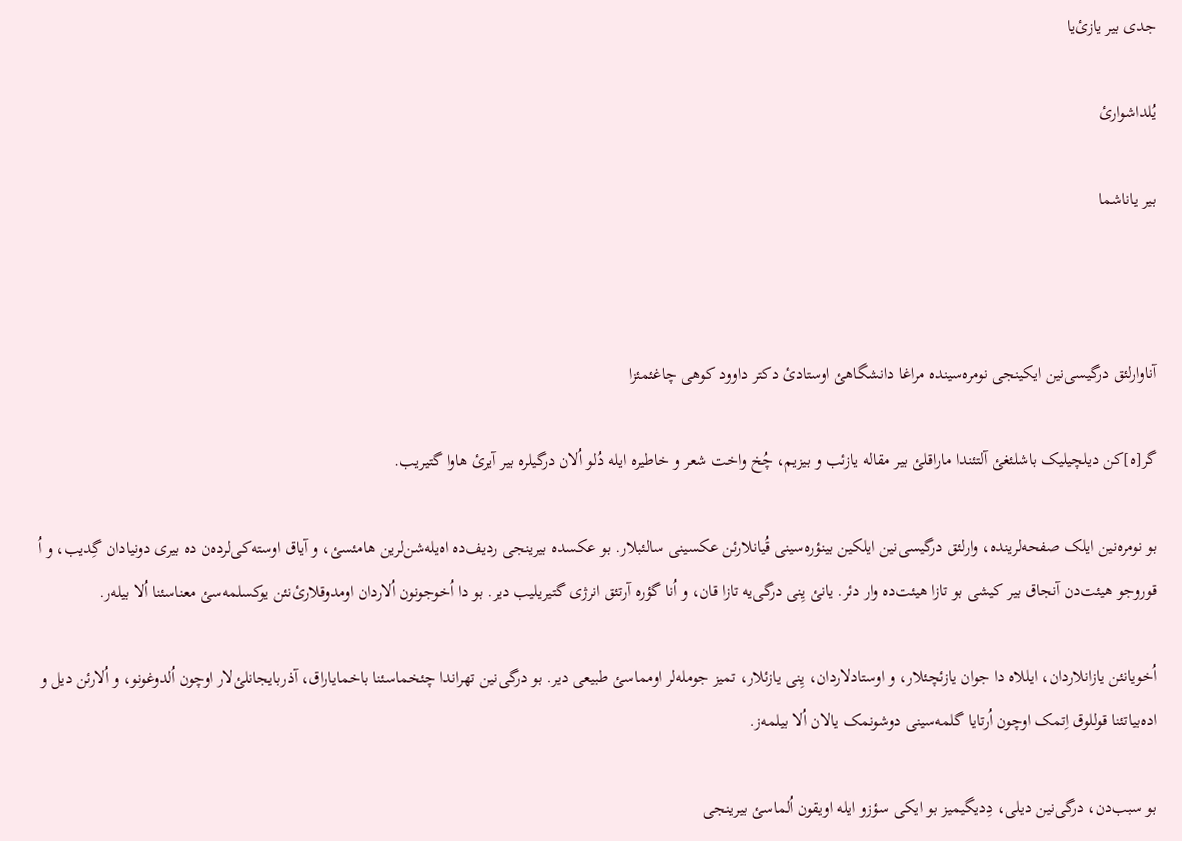جدی بیر یازئ‌یا

یُلداشوارئ

بیر یاناشما



آناوارلئق درگیسی‌نین ایکینجی نومره‌سینده مراغا دانشگاهئ اوستادئ دکتر داوود کوهی چاغئمئزا

گر[ه‌]کن دیلچیلیک باشلئغئ آلتئندا ماراقلئ بیر مقاله یازئب و بیزیم، چُخ واخت شعر و خاطیره‌ ایله دُلو اُلان درگیلره بیر آیرئ هاوا گتیریب.

بو نومره‌نین ایلک صفحه‌لرینده، وارلئق درگیسی‌نین ایلکین بینؤره‌سینی قُیانلارئن عکسینی سالئبلار. بو عکسده بیرینجی ردیف‌ده اه‌یله‌شن‌لرین هامئسئ، و آیاق اوسته‌کی‌لرده‌ن ده بیری دونیادان گِدیب، و اُ قوروجو هیئت‌دن آنجاق بیر کیشی بو تازا هیئت‌ده وار دئر. یانئ یِنی درگی‌یه تازا قان، و اُنا گؤره آرتئق انرژی گتیریلیب دیر. بو دا اُخوجونون اُلاردان اومدوقلارئ‌نئن یوکسلمه‌سئ معناسئنا اُلا بیله‌ر.

اُخویانئن یازانلاردان، ایللاه دا جوان یازئچئلار، و اوستادلاردان، یِنی یازئلار، تمیز جومله‌لر اومماسئ طبیعی دیر. بو درگی‌نین تهراندا چئخماسئنا باخمایاراق، آذربایجانلئ‌لار اوچون اُلدوغونو، و اُلارئن دیل و اده‌بیاتئنا قوللوق اِتمک اوچون اُرتایا گلمه‌سینی دوشونمک یالان اُلا بیلمه‌ز.

بو سبب‌دن، درگی‌نین دیلی، دِدیگیمیز بو ایکی سؤزو ایله اویقون اُلماسئ بیرینجی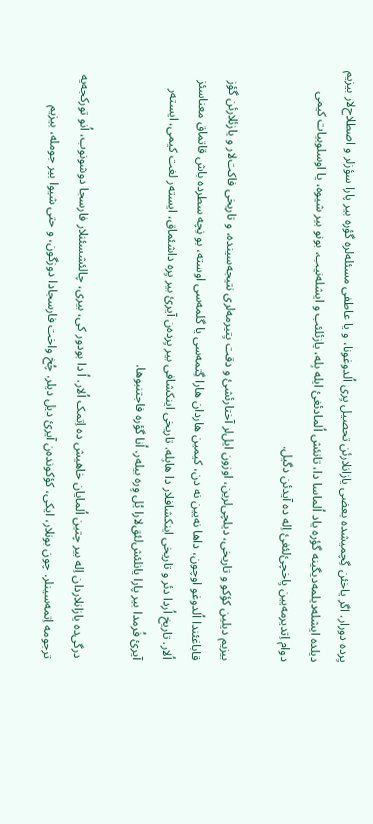یِرده دورار. اگر یاخئن گِچمیشده بعضی یازانلارئن تحصیل یِری اُلدوغونا، و یا عاطفی مسئله‌لره گؤره بیر پارا سؤزلر و اصطلاح‌لار بیزیم دیلده ایشله‌دیلمه‌دیگینه گؤره یاد اُلماسا دا، تانئش اُلمادئغئ ایله بِله، یازئلئب و ایشله‌نیب، بونو بیر شیوه، یا اوسلوبیات کیمی دوام اِتدیرمه‌‌یین یِاخچئ‌لئغئ اِله ده آیدئن دگیل.

بیزیم دیلین کؤکو و تاریخی، دیلچی‌لرین، اوزون ایل‌لر آختارئشئ و دقت یِتیرمه‌لری نتیجه‌سینده، و تاریخی فاکت‌لار و یازئلارئن گؤز قاباغئندا اُلدوغو اوچون، داها نه‌یین نه دن، کیمین هاردان هارا گِتمه‌سی یا گلمه‌سی اوسته، بو نِچه سطرده باش قاتماق معناسئز اُلار. تاریخ اُردا دئر و تاریخی اینکشافلار دا هابِله. تاریخی اینکشافی بیر یِرده‌ن آیرئ بیر یِره داشئماق، ایسته‌ر لغت کیمی، ایسته‌ر آیرئ فُرمدا بیر پارا یانلئش‌لئق‌لارا یُل وِره بیله‌ر. اُنا گؤره فاجتنبوها.

درگی‌ده یازانلاردان اِله بیر چتین اُلمایان خاهیش ده اِتمک اُلار. اُ دا بودور کی، بیری، چالئشسئنلار فارسجا دوشونوب، اُنو تورکجه‌یه ترجومه اِتمه‌سینلر. چون بونلار، ایکی، کؤکونده‌ن آیرئ دیل دیلر. چُخ واخت فارسجادا دوزگون، و حتی شیوا بیر جومله، بیزیم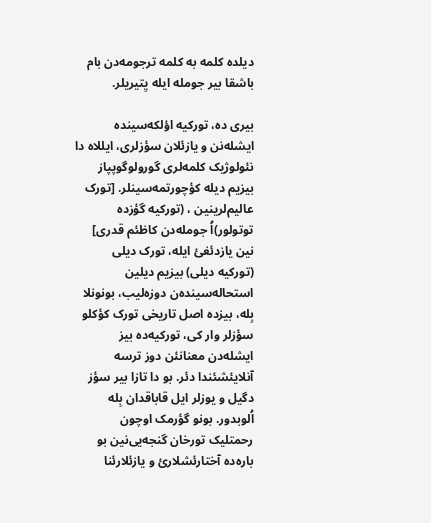دیلده کلمه به کلمه ترجومه‌دن بام باشقا بیر جومله ایله یِتیریلر.

بیری ده، تورکیه اؤلکه‌سینده ایشله‌نن و یازئلان سؤزلری، ایللاه دا نئولوژیک کلمه‌لری گورولوگوپپاز بیزیم دیله کؤچورتمه‌سینلر. [تورک عالیم‌لرینین ، (تورکیه گؤزده توتولور)اُ جومله‌دن کاظئم قدری‌] نین یازدئغئ ایله، تورک دیلی (تورکیه دیلی) بیزیم دیلین استحاله‌سینده‌ن دوزه‌لیب، بونونلا بِله، بیزده اصل تاریخی تورک کؤکلو سؤزلر وار کی، تورکیه‌ده بیز ایشله‌دن معنانئن دوز ترسه آنلایئشئندا دئر. بو دا تازا بیر سؤز دگیل و یوزلر ایل قاباقدان بِله اُلوبدور. بونو گؤرمک اوچون رحمتلیک تورخان گنجه‌یی‌نین بو باره‌ده آختارئشلارئ و یازئلارئنا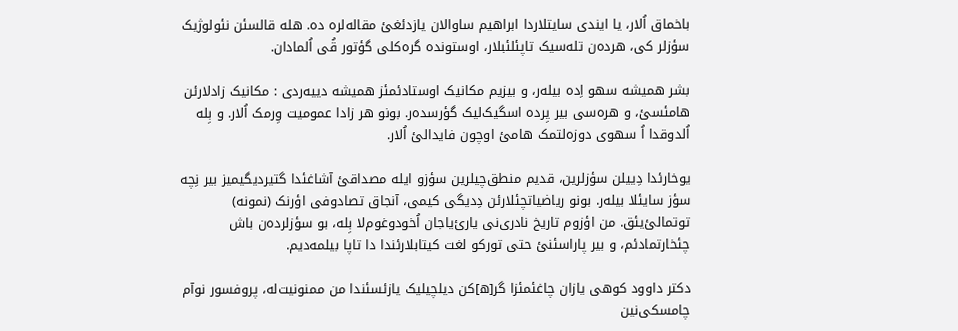باخماق اُلار، یا ایندی سایتلاردا ابراهیم ساوالان یازدئغئ مقاله‌لره ده. هله قالسئن نئولوژیک سؤزلر کی، هرده‌ن تله‌سیک تاپئلئبلار، اوستونده گره‌کلی گؤتور قُی اُلمادان.

بشر همیشه سهو اِده بیله‌ر، و بیزیم مکانیک اوستادئمئز همیشه دییه‌ردی : مکانیک زادلارئن هامئسئ، و هره‌سی بیر یِرده اسگیک‌لیک گؤرسده‌ر. بونو هر زادا عمومیت وِرمک اُلار. و بِله اُلدوقدا اُ سهوی دوزه‌لتمک هامئ اوچون فایدالئ اُلار.

یوخارئدا دِییلن سؤزلرین، قدیم منطق‌چیلرین سؤزو ایله مصداقئ آشاغئدا گتیردیگیمیز بیر نِچه سؤز سایئلا بیله‌ر. بونو ریاضیاتچئلارئن دِدیگی کیمی، آنجاق تصادوفی اؤرنک (نمونه) توتمالئ‌یئق. من اؤزوم تاریخ نادری‌نی یارئ‌یاجان اُخودوغوم‌لا بِله، بو سؤزلرده‌ن باش چئخارتمادئم، و بیر پاراسئنئ حتی تورکو لغت کیتابلارئندا دا تاپا بیلمه‌دیم.

دکتر داوود کوهی یازان چاغئمئزا گر[ه‌]کن دیلچیلیک یازئسئندا من ممنونیت‌له، پروفسور نوآم چامسکی‌نین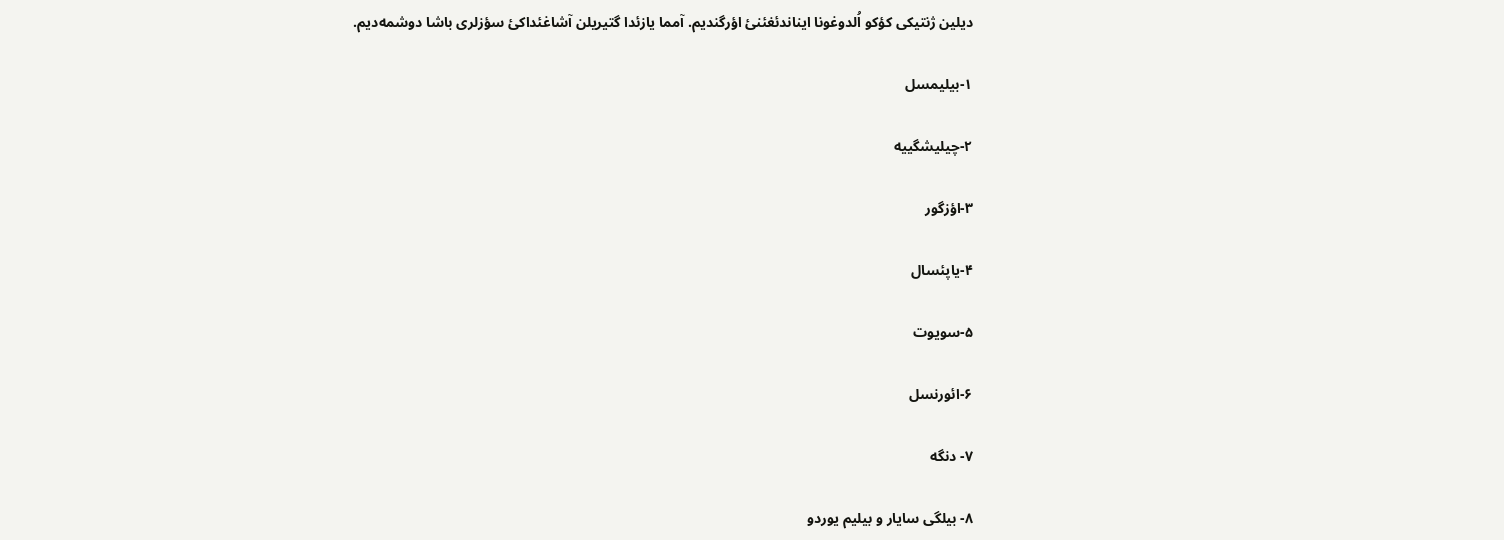دیلین ژنتیکی کؤکو اُلدوغونا ایناندئغئنئ اؤرگندیم. آمما یازئدا گتیریلن آشاغئداکئ سؤزلری باشا دوشمه‌دیم.

۱-بیلیمسل

۲-چیلیشگییه

۳-اؤزگور

۴-یاپئسال

۵-سویوت

۶-ائورنسل

۷- دنگه

۸- بیلگی سایار و بیلیم یوردو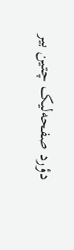دؤرد صفحه‌لیک چتین بیر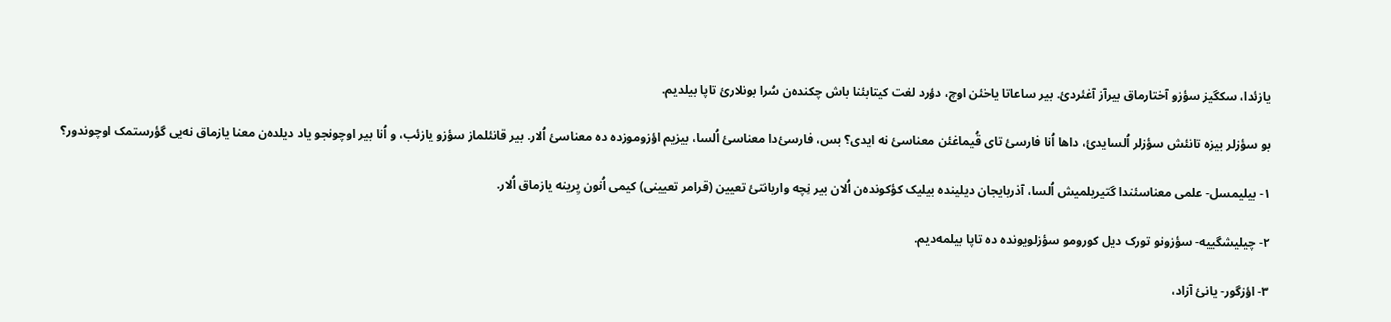یازئدا، سکگیز سؤزو آختارماق بیرآز آغئردئ. بیر ساعاتا یاخئن اوچ، دؤرد لغت کیتابئنا باش چکنده‌ن سُرا بونلارئ تاپا بیلدیم.

بو سؤزلر بیزه تانئش سؤزلر اُلسایدئ، داها اُنا فارسئ تای قُیماغئن معناسئ نه ایدی؟ بس، فارسئ‌دا معناسئ اُلسا، بیزیم اؤزوموزده ده معناسئ اُلار. بیر قانئلماز سؤزو یازئب، و اُنا بیر اوچونجو یاد دیلده‌ن معنا یازماق نه‌یی گؤرستمک اوچوندور؟

۱- بیلیمسل- علمی معناسئندا گتیریلمیش اُلسا، آذربایجان دیلینده بیلیک کؤکونده‌ن اُلان بیر نِچه واریانتئ تعیین (قرامر تعیینی) کیمی اُنون یِرینه یازماق اُلار.

۲- چیلیشگییه- سؤزونو تورک دیل کورومو سؤزلویونده ده تاپا بیلمه‌دیم.

۳- اؤزگور- یانئ آزاد،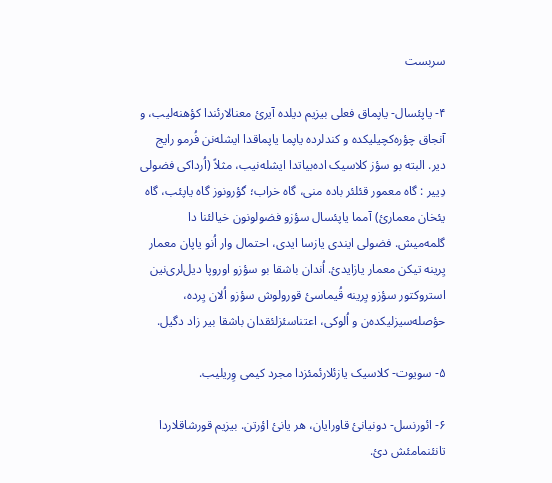سربست

۴- یاپئسال- یاپماق فعلی بیزیم دیلده آیرئ معنالارئندا کؤهنه‌لیب، و آنجاق چؤره‌کچیلیکده و کندلرده یاپما یاپماقدا ایشله‌نن فُرمو رایج دیر. البته بو سؤز کلاسیک اده‌بیاتدا ایشله‌نیب، مثلاً (اُرداکی فضولی دِییر : گاه معمور قئلئر باده منی، گاه خراب؛ گؤرونوز گاه یاپئب، گاه یئخان معمارئ) آمما یاپئسال سؤزو فضولونون خیالئنا دا گلمه‌میش. فضولی ایندی یازسا ایدی، احتمال وار اُنو یاپان معمار یِرینه تیکن معمار یازایدئ. اُندان باشقا بو سؤزو اوروپا دیل‌لری‌نین استروکتور سؤزو یِرینه قُیماسئ قورولوش سؤزو اُلان یِرده، حؤصله‌سیزلیکده‌ن و اُلوکی، اعتناسئزلئقدان باشقا بیر زاد دگیل.

۵- سویوت- کلاسیک یازئلارئمئزدا مجرد کیمی وِریلیب.

۶- ائورنسل- دونیانئ قاورایان، هر یانئ اؤرتن. بیزیم قورشاقلاردا تانئنمامئش دئ.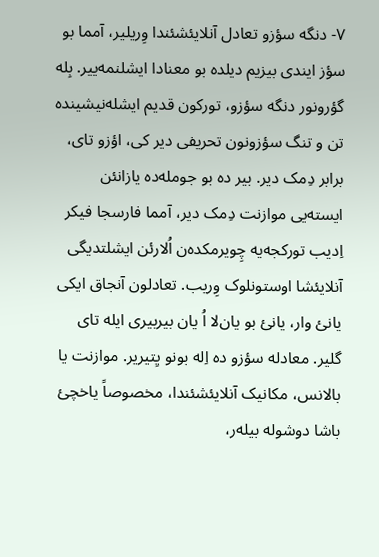۷- دنگه سؤزو تعادل آنلایئشئندا وِریلیر، آمما بو سؤز ایندی بیزیم دیلده بو معنادا ایشلنمه‌ییر. بِله گؤرونور دنگه سؤزو، تورکون قدیم ایشله‌نیشینده تن و تنگ سؤزونون تحریفی دیر کی، اؤزو تای، برابر دِمک دیر. بیر ده بو جومله‌ده یازانئن ایسته‌یی موازنت دِمک دیر، آمما فارسجا فیکر اِدیب تورکجه‌یه چِویرمکده‌ن اُلارئن ایشلتدیگی آنلایئشا اوستونلوک وِریب. تعادلون آنجاق ایکی یانئ وار، یانئ بو یان‌لا اُ یان بیربیری ایله تای گلیر. معادله سؤزو ده اِله بونو یِتیریر. موازنت یا بالانس، مکانیک آنلایئشئندا، مخصوصاً یاخچئ باشا دوشوله بیله‌ر،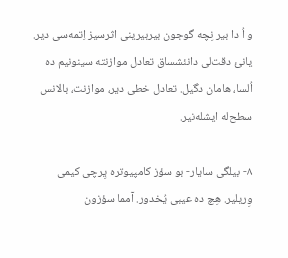و اُ دا بیر نِچه گوجون بیربیرینی اثرسیز اِتمه‌سی دیر. یانئ دقت‌لی دانئشساق تعادل موازنته سینونیم ده اُلسا، هامان دگیل. تعادل خطی دیر، موازنت، بالانس سطح‌له ایشله‌نیر.

۸- بیلگی سایار- بو سؤز کامپیوتره یِرچی کیمی وِریلیر. هِچ ده عیبی یُخدور. آمما سؤزون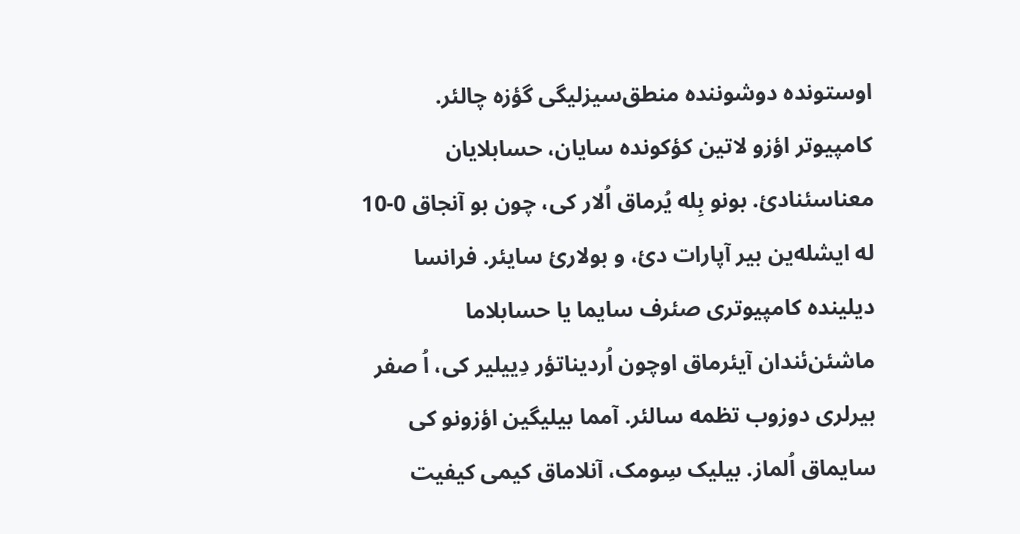اوستونده دوشوننده منطق‌سیزلیگی گؤزه چالئر. کامپیوتر اؤزو لاتین کؤکونده سایان، حسابلایان معناسئنادئ. بونو بِله یُرماق اُلار کی، چون بو آنجاق 0-10 له ایشله‌ین بیر آپارات دئ، و بولارئ سایئر. فرانسا دیلینده کامپیوتری صئرف سایما یا حسابلاما ماشئن‌ئندان آیئرماق اوچون اُردیناتؤر دِییلیر کی، اُ صفر بیرلری دوزوب تظمه سالئر. آمما بیلیگین اؤزونو کی سایماق اُلماز. بیلیک سِومک، آنلاماق کیمی کیفیت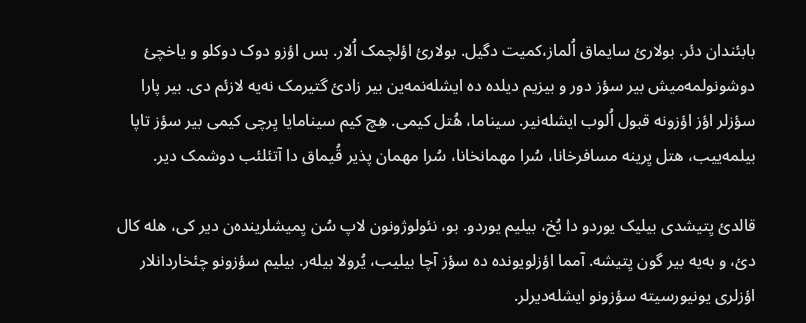بابئندان دئر. بولارئ سایماق اُلماز،کمیت دگیل. بولارئ اؤلچمک اُلار. بس اؤزو دوک دوکلو و یاخچئ دوشونولمه‌میش بیر سؤز دور و بیزیم دیلده ده ایشله‌نمه‌ین بیر زادئ گتیرمک نه‌یه لازئم دی. بیر پارا سؤزلر اؤز اؤزونه قبول اُلوب ایشله‌نیر. سیناما، هُتل کیمی. هِچ کیم سینامایا یِرچی کیمی بیر سؤز تاپا بیلمه‌ییب، هتل یِرینه مسافرخانا، سُرا مهمانخانا، سُرا مهمان پذیر قُیماق دا آتئلئب دوشمک دیر.

قالدئ یِتیشدی بیلیک یوردو دا یُخ، بیلیم یوردو. بو، نئولوژونون لاپ سُن یِمیشلرینده‌ن دیر کی، هله کال دئ، و به‌یه بیر گون یِتیشه. آمما اؤزلویونده ده سؤز آچا بیلیب، یُرولا بیله‌ر. بیلیم سؤزونو چئخاردانلار اؤزلری یونیورسیته سؤزونو ایشله‌دیرلر.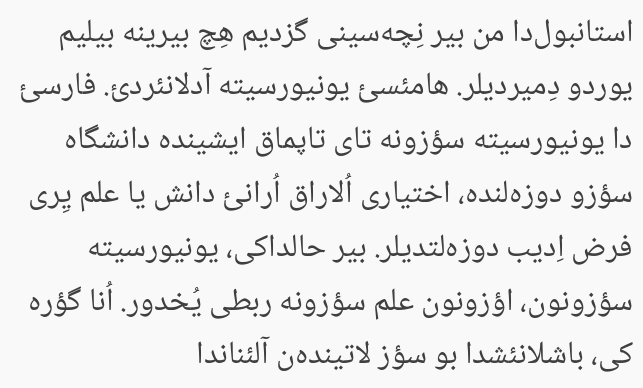استانبول‌دا من بیر نِچه‌سینی گزدیم هِچ بیرینه بیلیم یوردو دِمیردیلر. هامئسئ یونیورسیته آدلانئردئ. فارسئ دا یونیورسیته سؤزونه تای تاپماق ایشینده دانشگاه سؤزو دوزه‌لنده، اختیاری اُلاراق اُرانئ دانش یا علم یِری فرض اِدیب دوزه‌لتدیلر. بیر حالداکی، یونیورسیته سؤزونون، اؤزونون علم سؤزونه ربطی یُخدور. اُنا گؤره کی، باشلانئشدا بو سؤز لاتینده‌ن آلئناندا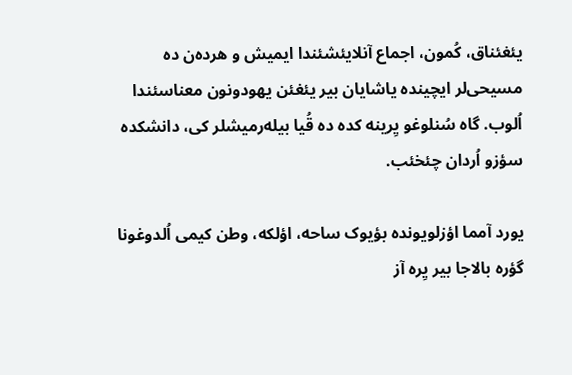یئغئناق، کُمون، اجماع آنلایئشئندا ایمیش و هرده‌ن ده مسیحی‌لر ایچینده یاشایان بیر یئغئن یهودونون معناسئندا اُلوب. گاه سُنلوغو یِرینه کده ده قُیا بیله‌رمیشلر کی، دانشکده سؤزو اُردان چئخئب.

یورد آمما اؤزلویونده بؤیوک ساحه، اؤلکه، وطن کیمی اُلدوغونا گؤره بالاجا بیر یِره آز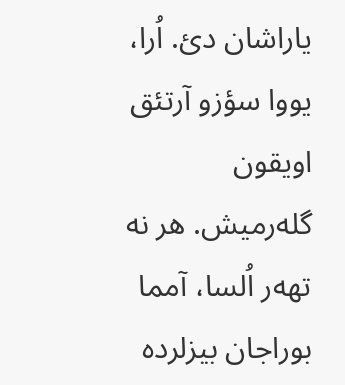یاراشان دئ. اُرا، یووا سؤزو آرتئق اویقون گله‌رمیش. هر نه تهه‌ر اُلسا، آمما بوراجان بیزلرده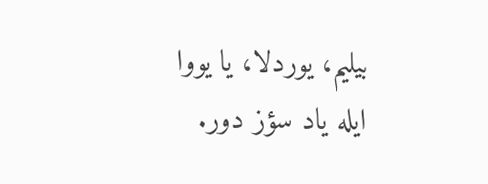بیلیم، یوردلا، یا یووا ایله یاد سؤز دور.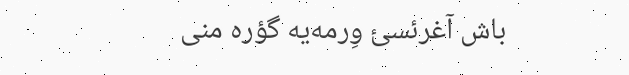باش آغرئسئ وِرمه‌‌یه گؤره منی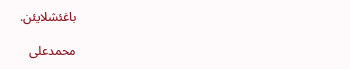باغئشلایئن.

محمدعلی